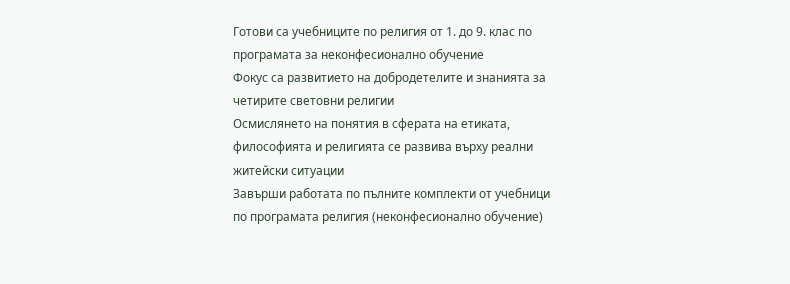Готови са учебниците по религия от 1. до 9. клас по програмата за неконфесионално обучение
Фокус са развитието на добродетелите и знанията за четирите световни религии
Осмислянето на понятия в сферата на етиката, философията и религията се развива върху реални житейски ситуации
Завърши работата по пълните комплекти от учебници по програмата религия (неконфесионално обучение)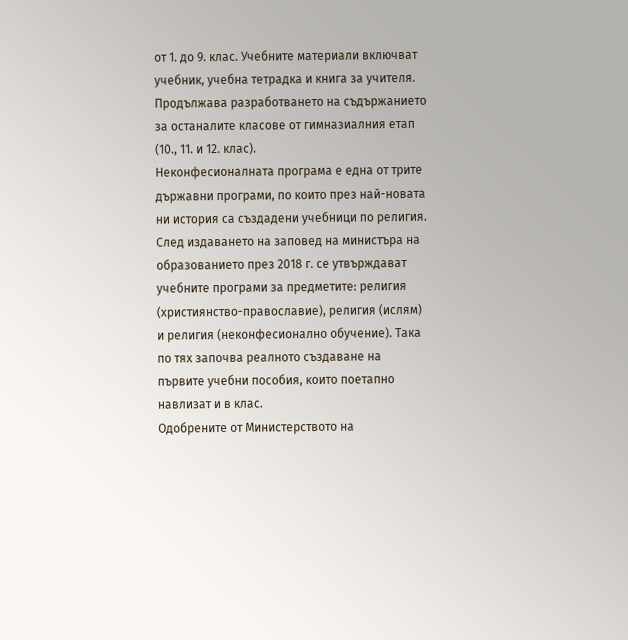от 1. до 9. клас. Учебните материали включват учебник, учебна тетрадка и книга за учителя. Продължава разработването на съдържанието за останалите класове от гимназиалния етап (10., 11. и 12. клас).
Неконфесионалната програма е една от трите държавни програми, по които през най-новата ни история са създадени учебници по религия. След издаването на заповед на министъра на образованието през 2018 г. се утвърждават учебните програми за предметите: религия (християнство-православие), религия (ислям) и религия (неконфесионално обучение). Така по тях започва реалното създаване на първите учебни пособия, които поетапно навлизат и в клас.
Одобрените от Министерството на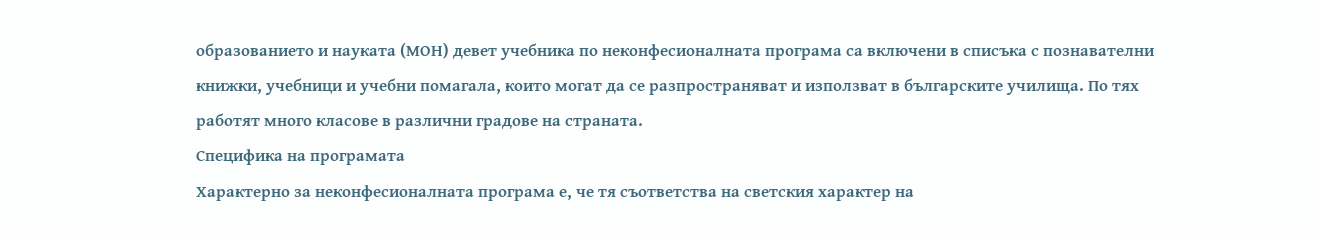образованието и науката (МОН) девет учебника по неконфесионалната програма са включени в списъка с познавателни книжки, учебници и учебни помагала, които могат да се разпространяват и използват в българските училища. По тях работят много класове в различни градове на страната.
Специфика на програмата
Характерно за неконфесионалната програма е, че тя съответства на светския характер на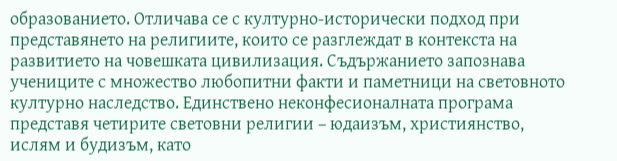образованието. Отличава се с културно-исторически подход при представянето на религиите, които се разглеждат в контекста на развитието на човешката цивилизация. Съдържанието запознава учениците с множество любопитни факти и паметници на световното културно наследство. Единствено неконфесионалната програма представя четирите световни религии – юдаизъм, християнство, ислям и будизъм, като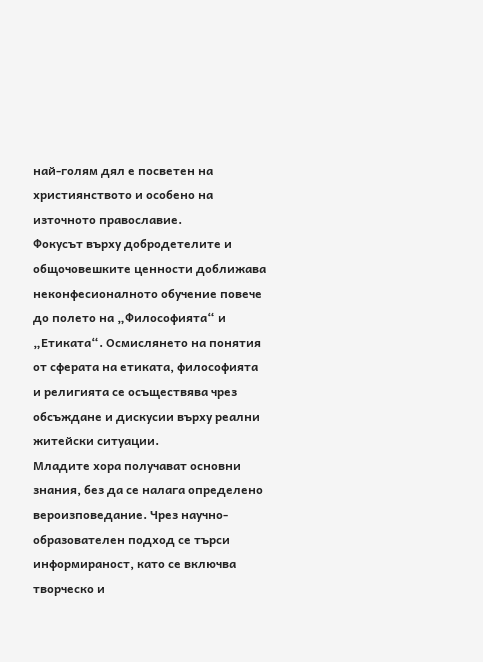най-голям дял е посветен на християнството и особено на източното православие.
Фокусът върху добродетелите и общочовешките ценности доближава неконфесионалното обучение повече до полето на „Философията“ и „Етиката“. Осмислянето на понятия от сферата на етиката, философията и религията се осъществява чрез обсъждане и дискусии върху реални житейски ситуации.
Младите хора получават основни знания, без да се налага определено вероизповедание. Чрез научно-образователен подход се търси информираност, като се включва творческо и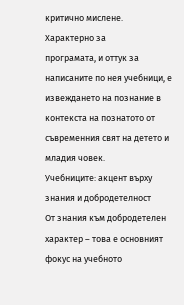критично мислене. Характерно за
програмата, и оттук за написаните по нея учебници, е извеждането на познание в контекста на познатото от съвременния свят на детето и младия човек.
Учебниците: акцент върху знания и добродетелност
От знания към добродетелен характер – това е основният фокус на учебното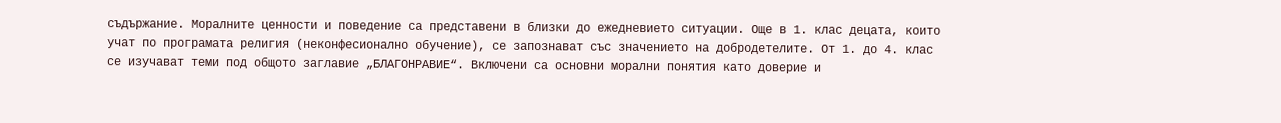съдържание. Моралните ценности и поведение са представени в близки до ежедневието ситуации. Още в 1. клас децата, които учат по програмата религия (неконфесионално обучение), се запознават със значението на добродетелите. От 1. до 4. клас се изучават теми под общото заглавие „БЛАГОНРАВИЕ“. Включени са основни морални понятия като доверие и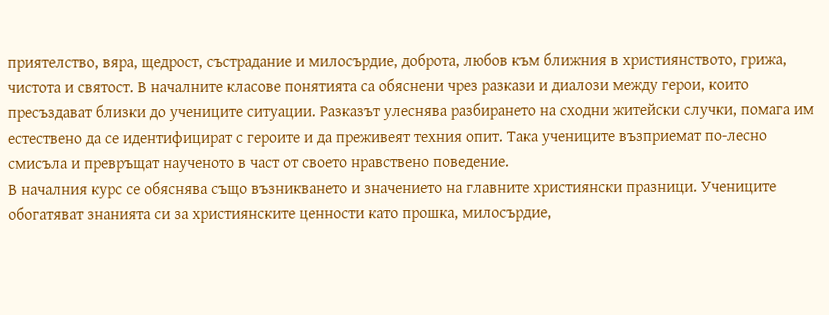приятелство, вяра, щедрост, състрадание и милосърдие, доброта, любов към ближния в християнството, грижа, чистота и святост. В началните класове понятията са обяснени чрез разкази и диалози между герои, които пресъздават близки до учениците ситуации. Разказът улеснява разбирането на сходни житейски случки, помага им естествено да се идентифицират с героите и да преживеят техния опит. Така учениците възприемат по-лесно смисъла и превръщат наученото в част от своето нравствено поведение.
В началния курс се обяснява също възникването и значението на главните християнски празници. Учениците обогатяват знанията си за християнските ценности като прошка, милосърдие,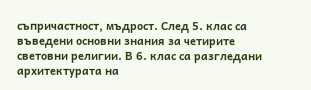съпричастност, мъдрост. След 5. клас са въведени основни знания за четирите световни религии. В 6. клас са разгледани архитектурата на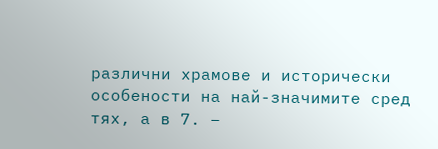различни храмове и исторически особености на най-значимите сред тях, а в 7. –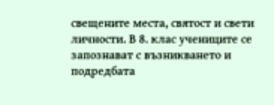свещените места, святост и свети личности. В 8. клас учениците се запознават с възникването и подредбата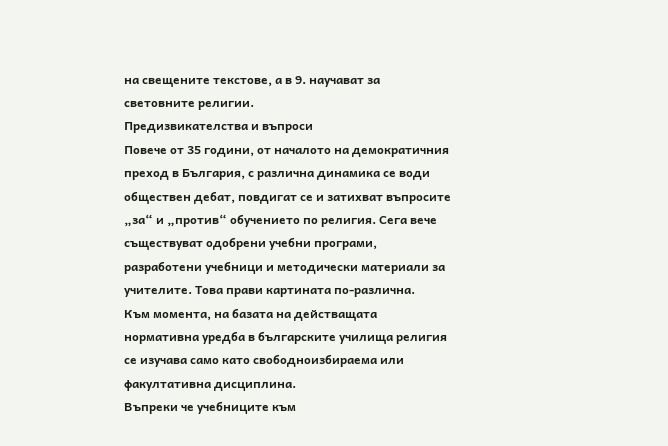на свещените текстове, а в 9. научават за световните религии.
Предизвикателства и въпроси
Повече от 35 години, от началото на демократичния преход в България, с различна динамика се води обществен дебат, повдигат се и затихват въпросите „за“ и „против“ обучението по религия. Сега вече съществуват одобрени учебни програми, разработени учебници и методически материали за учителите. Това прави картината по-различна.
Към момента, на базата на действащата нормативна уредба в българските училища религия се изучава само като свободноизбираема или факултативна дисциплина.
Въпреки че учебниците към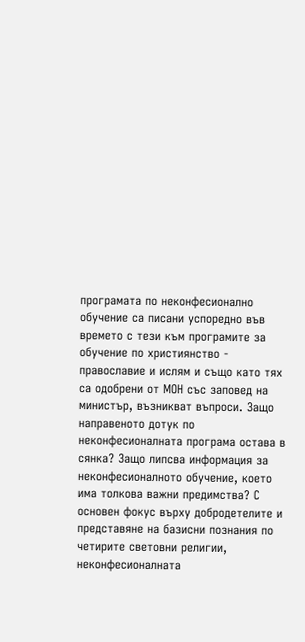програмата по неконфесионално обучение са писани успоредно във времето с тези към програмите за обучение по християнство - православие и ислям и също като тях са одобрени от МОН със заповед на министър, възникват въпроси. Защо направеното дотук по неконфесионалната програма остава в сянка? Защо липсва информация за неконфесионалното обучение, което има толкова важни предимства? С основен фокус върху добродетелите и представяне на базисни познания по четирите световни религии, неконфесионалната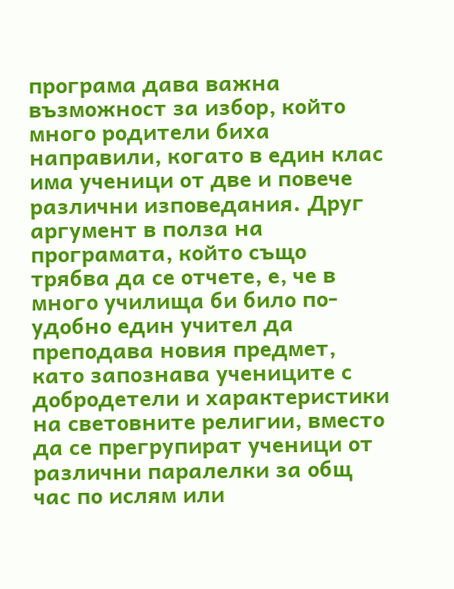програма дава важна възможност за избор, който много родители биха направили, когато в един клас има ученици от две и повече различни изповедания. Друг аргумент в полза на програмата, който също трябва да се отчете, е, че в много училища би било по-удобно един учител да преподава новия предмет, като запознава учениците с добродетели и характеристики на световните религии, вместо да се прегрупират ученици от различни паралелки за общ час по ислям или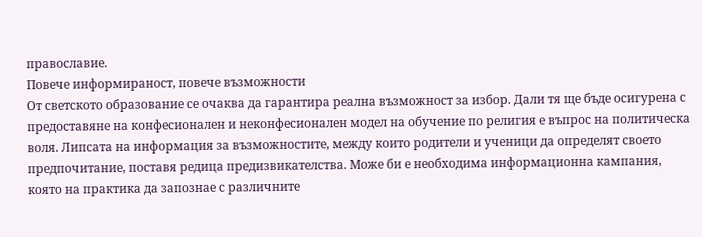православие.
Повече информираност, повече възможности
От светското образование се очаква да гарантира реална възможност за избор. Дали тя ще бъде осигурена с предоставяне на конфесионален и неконфесионален модел на обучение по религия е въпрос на политическа воля. Липсата на информация за възможностите, между които родители и ученици да определят своето предпочитание, поставя редица предизвикателства. Може би е необходима информационна кампания, която на практика да запознае с различните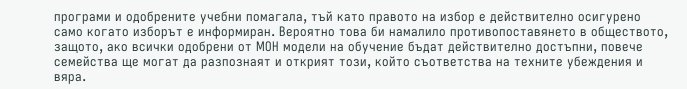програми и одобрените учебни помагала, тъй като правото на избор е действително осигурено само когато изборът е информиран. Вероятно това би намалило противопоставянето в обществото, защото, ако всички одобрени от МОН модели на обучение бъдат действително достъпни, повече семейства ще могат да разпознаят и открият този, който съответства на техните убеждения и вяра.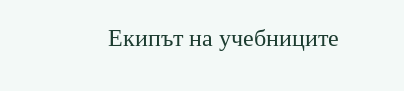Екипът на учебниците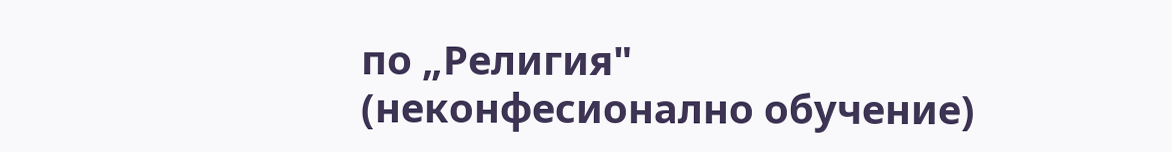по „Религия" (неконфесионално обучение)